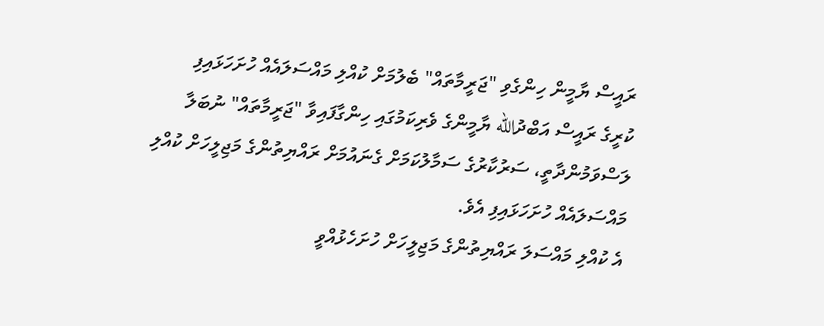ރައީސް ޔާމީން ހިންގެވި "ޖަރީމާތައް" ބެލުމަށް ކުއްލި މައްސަލައެއް ހުށަހަޅައިފި
ކުރީގެ ރައީސް އަބްދުالله ޔާމީންގެ ވެރިކަމުގައި ހިންގާފައިވާ "ޖަރީމާތައް" ނުބަލާ ލަސްވަމުންދާތީ، ސަރުކާރުގެ ސަމާލުކަމަށް ގެނައުމަށް ރައްޔިތުންގެ މަޖިލީހަށް ކުއްލި މައްސަލައެއް ހުށަހަޅައިފި އެވެ.
އެ ކުއްލި މައްސަލަ ރައްޔިތުންގެ މަޖިލީހަށް ހުށަހެޅުއްވީ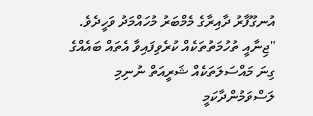އުނގޫފާރު ދާއިރާގެ މެމްބަރު މުހައްމަދު ވަހީދެވެ.
"ޖިނާއީ ތުހުމަތުތަކެއް ކުރެވިފައިވާ އެތައް ބައެއްގެ ގިނަ މައްސަލަތަކެއް ޝަރީއަތް ނުނިމި ލަސްވަމުންދާކަމީ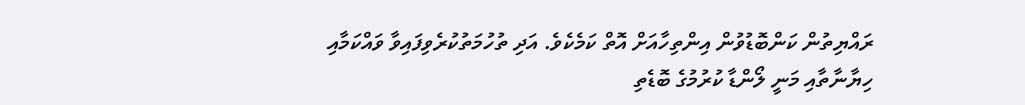ރައްޔިތުން ކަންބޮޑުވުން އިންތިހާއަށް އޮތް ކަމެކެވެ. އަދި ތުހުމަތުކުރެވިފައިވާ ވައްކަމާއި ހިޔާނާތާއި މަނީ ލޯންޑާ ކުރުމުގެ ބޮޑެތި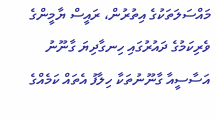މައްސަލަތަކުގެ އިތުރުން، ރައީސް ޔާމީންގެ ވެރިކަމުގެ ދައުރުގައި ހިނގާދިޔަ ގާނޫނު އަސާސީއާ ގާނޫނުތަކާ ހިލާފު އެތައް ކަމެއްގެ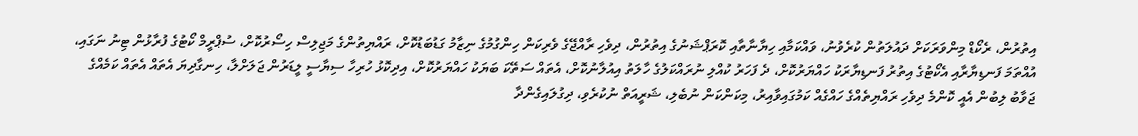އިތުރުން، ރެކޯޑް މިންވަރަކަށް ދައުލަތުން ކުރެވުނު، ވައްކަމާއި ހިޔާނާތާއި ކޮރަޕްޝަނުގެ އިތުރުން، ދިވެހި ރާއްޖޭގެ ވެރިކަން ހިންގުމުގެ ނިޒާމު ގަޑުބަޑުކޮށް، ރައްޔިތުންގެ މަޖިލިސް ހިސޯރުކޮށް، ސުޕްރީމް ކޯޓުގެ ފުރާޅުން ޓިނު ނަގައި، އުއްތަމަ ފަނޑިޔާރާއި އެކޯޓުގެ އިތުރު ފަނޑިޔާރަކު ހައްޔަރުކޮށް، ދެ ފަހަރު ކުއްލި ނުރައްކަލުގެ ހާލަތު އިއުލާނުކޮށް، އެތައް ސަތޭކަ ބަޔަކު ހައްޔަރުކޮށް، އިދިކޮޅު ހުރިހާ ސިޔާސީ ލީޑަރުން ޖަލަށްލާ، ހިނގާދިޔަ އެތައް އެތައް ކަމެއްގެ ޖަވާބު ލިބުން އެއީ ކޮންމެ ދިވެހި ރައްޔިތެއްގެ ހައްގެއް ކަމުގައިވާއިރު، މިކަންކަން ނުބެލި، ޝަރީއަތް ނުކުރެވި، ދިގުލައިގެންދާ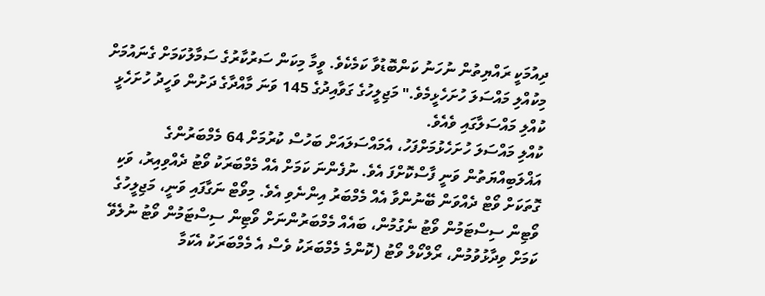ދިއުމަކީ ރައްޔިތުން ނުހަނު ކަންބޮޑުވާ ކަމެކެވެ. ވީމާ މިކަން ސަރުކާރުގެ ސަމާލުކަމަށް ގެނައުމަށް މިކުއްލި މައްސަލަ ހުށަހެޅީމެވެ." މަޖިލީހުގެ ގަވާއިދުގެ 145 ވަނަ މާއްދާގެ ދަށުން ވަހީދު ހުށަހެޅީ ކުއްލި މައްސަލާގައި ވެއެވެ.
ކުއްލި މައްސަލަ ހުށަހެޅުމަށްފަހު، އެމައްސަލައަށް ބަހުސް ކުރުމަށް 64 މެމްބަރުންގެ އަޣްލަބިއްޔަތުން ވަނީ ފާސްކޮށްފަ އެވެ. ނުފެންނަ ކަމަށް އެއް މެމްބަރަކު ވޯޓު ދެއްވިއިރު، ވަކި ގޮތަކަށް ވޯޓް ދެއްވަން ބޭނުންވާ އެއް މެމްބަރު އިންނެވި އެވެ. މިވޯޓް ނަގާފައި ވަނީ، މަޖިލީހުގެ ވޯޓިން ސިސްޓަމުން ވޯޓު ނެގުމުން، ބައެއް މެމްބަރުންނަށް ވޯޓިން ސިސްޓަމުން ވޯޓު ނުލެވޭ ކަމަށް ވިދާޅުވުމުން، ރޯލްކޯލް ވޯޓު (ކޮންމެ މެމްބަރަކު ވެސް އެ މެމްބަރަކު އެކަމާ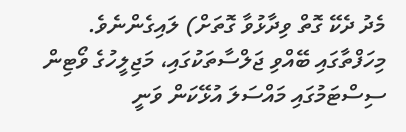މެދު ދެކޭ ގޮތް ވިދާޅުވާ ގޮތަށް) ލައިގެންނެވެ.
މިހަފްތާގައި ބޭއްވި ޖަލްސާތަކުގައި، މަޖިލީހުގެ ވޯޓިން ސިސްޓަމުގައި މައްސަލަ އުޅޭކަން ވަނީ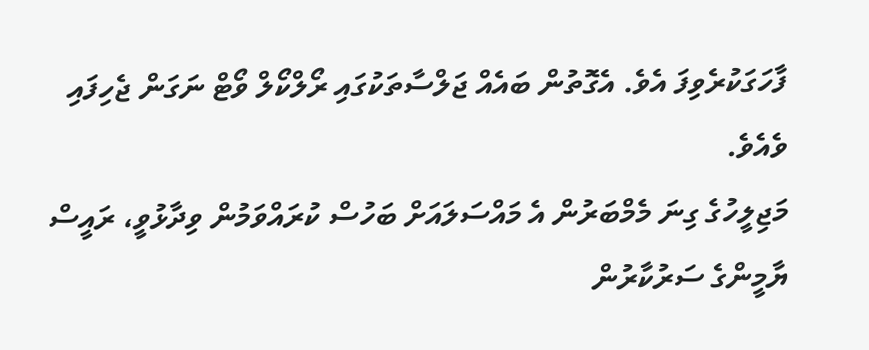ފާހަގަކުރެވިފަ އެވެ. އެގޮތުން ބައެއް ޖަލްސާތަކުގައި ރޯލްކޯލް ވޯޓް ނަގަން ޖެހިފައި ވެއެވެ.
މަޖިލީހުގެ ގިނަ މެމްބަރުން އެ މައްސަލައަށް ބަހުސް ކުރައްވަމުން ވިދާޅުވީ، ރައީސް ޔާމީންގެ ސަރުކާރުން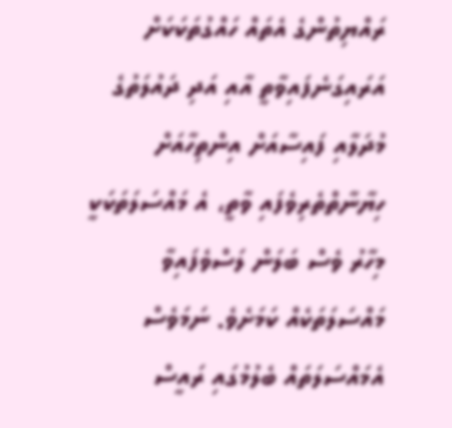ރައްޔިތުންގެ އެތައް ހައްގުތަކަކަށް އަރައިގަނެފައިވާތީ އާއި އަދި ދައުލަތުގެ މުދަލާއި ފައިސާއަށް އިންތިހާއަށް ހިޔާނާތްތެރިވެފައި ވާތީ، އެ މައްސަލަތަކަކީ މިހާރު ވެސް ބަލަން ލަސްވެފައިވާ މައްސަލަތަކެއް ކަމަށެވެ. ނަމަވެސް އެމައްސަލަތައް ބެލުމުގައި ރައީސް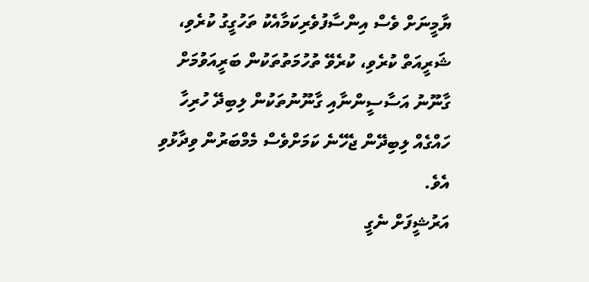ޔާމީނަށް ވެސް އިންސާފުވެރިކަމާއެކު ތަހުގީގު ކުރެވި، ޝަރީއަތް ކުރެވި، ކުރެވޭ ތުހުމަތުތަކުން ބަރީއަވުމަށް ގާނޫނު އަސާސީންނާއި ގާނޫނުތަކުން ލިބިދޭ ހުރިހާ ހައްގެއް ލިބިދޭން ޖެހޭނެ ކަމަށްވެސް މެމްބަރުން ވިދާޅުވި އެވެ.
އަރުޝީފަށް ނެގީ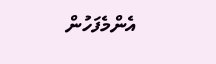އެންމެފަހުން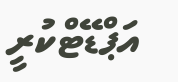އަޕްޑޭޓްކުރީ